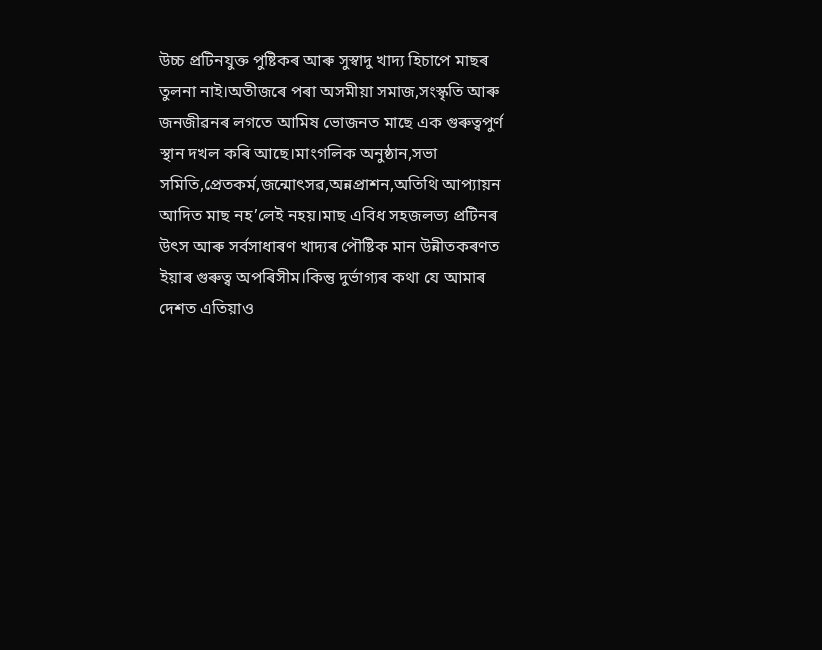উচ্চ প্ৰটিনযুক্ত পুষ্টিকৰ আৰু সুস্বাদু খাদ্য হিচাপে মাছৰ তুলনা নাই।অতীজৰে পৰা অসমীয়া সমাজ,সংস্কৃতি আৰু জনজীৱনৰ লগতে আমিষ ভোজনত মাছে এক গুৰুত্বপুৰ্ণ স্থান দখল কৰি আছে।মাংগলিক অনুষ্ঠান,সভা সমিতি,প্ৰেতকৰ্ম,জন্মোৎসৱ,অন্নপ্ৰাশন,অতিথি আপ্যায়ন আদিত মাছ নহ’লেই নহয়।মাছ এবিধ সহজলভ্য প্ৰটিনৰ উৎস আৰু সৰ্বসাধাৰণ খাদ্যৰ পৌষ্টিক মান উন্নীতকৰণত ইয়াৰ গুৰুত্ব অপৰিসীম।কিন্তু দুৰ্ভাগ্যৰ কথা যে আমাৰ দেশত এতিয়াও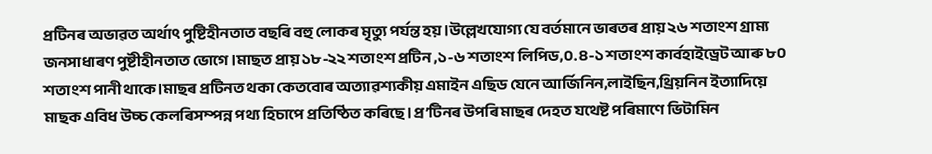প্ৰটিনৰ অভাৱত অৰ্থাৎ পুষ্টিহীনতাত বছৰি বহু লোকৰ মৃত্যু পৰ্যন্ত হয়।উল্লেখযোগ্য যে বৰ্তমানে ভাৰতৰ প্ৰায় ২৬ শতাংশ গ্ৰাম্য জনসাধাৰণ পুষ্টীহীনতাত ভোগে।মাছত প্ৰায় ১৮-২২ শতাংশ প্ৰটিন ,১-৬ শতাংশ লিপিড,০.৪-১ শতাংশ কাৰ্বহাইড্ৰেট আৰু ৮০ শতাংশ পানী থাকে।মাছৰ প্ৰটিনত থকা কেতবোৰ অত্যাৱশ্যকীয় এমাইন এছিড যেনে আৰ্জিনিন,লাইছিন,থ্ৰিয়নিন ইত্যাদিয়ে মাছক এবিধ উচ্চ কেলৰিসম্পন্ন পথ্য হিচাপে প্ৰতিষ্ঠিত কৰিছে।প্ৰ’টিনৰ উপৰি মাছৰ দেহত যথেষ্ট পৰিমাণে ভিটামিন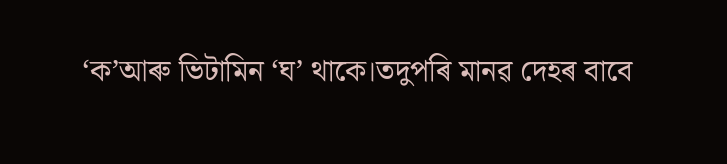‘ক’আৰু ভিটামিন ‘ঘ’ থাকে।তদুপৰি মানৱ দেহৰ বাবে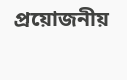প্ৰয়োজনীয়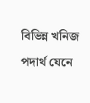বিভিন্ন খনিজ পদাৰ্থ যেনে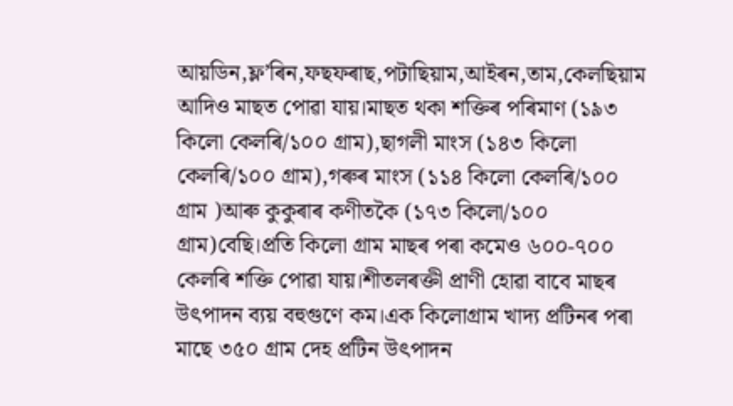আয়ডিন,ফ্ল’ৰিন,ফছফৰাছ,পটাছিয়াম,আইৰন,তাম,কেলছিয়াম আদিও মাছত পোৱা যায়।মাছত থকা শক্তিৰ পৰিমাণ (১৯৩ কিলো কেলৰি/১০০ গ্ৰাম),ছাগলী মাংস (১৪৩ কিলো কেলৰি/১০০ গ্ৰাম),গৰুৰ মাংস (১১৪ কিলো কেলৰি/১০০ গ্ৰাম )আৰু কুকুৰাৰ কণীতকৈ (১৭৩ কিলো/১০০ গ্ৰাম)বেছি।প্ৰতি কিলো গ্ৰাম মাছৰ পৰা কমেও ৬০০-৭০০ কেলৰি শক্তি পোৱা যায়।শীতলৰক্তী প্ৰাণী হোৱা বাবে মাছৰ উৎপাদন ব্যয় বহুগুণে কম।এক কিলোগ্ৰাম খাদ্য প্ৰটিনৰ পৰা মাছে ৩৫০ গ্ৰাম দেহ প্ৰটিন উৎপাদন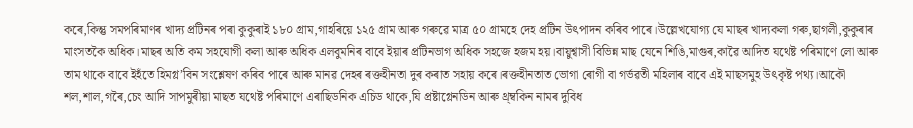কৰে,কিন্তু সমপৰিমাণৰ খাদ্য প্ৰটিনৰ পৰা কুকুৰাই ১৮০ গ্ৰাম,গাহৰিয়ে ১২৫ গ্ৰাম আৰু গৰুৱে মাত্ৰ ৫০ গ্ৰামহে দেহ প্ৰটিন উৎপাদন কৰিব পাৰে।উল্লেখযোগ্য যে মাছৰ খাদ্যকলা গৰু,ছাগলী,কুকুৰাৰ মাংসতকৈ অধিক।মাছৰ অতি কম সহযোগী কলা আৰু অধিক এলবুমনিৰ বাবে ইয়াৰ প্ৰটিনভাগ অধিক সহজে হজম হয়।বায়ুশ্বাসী বিভিন্ন মাছ যেনে শিঙি,মাগুৰ,কাৱৈ আদিত যথেষ্ট পৰিমাণে লো আৰু তাম থাকে বাবে ইহঁতে হিমগ্ল’বিন সংশ্লেষণ কৰিব পাৰে আৰু মানৱ দেহৰ ৰক্তহীনতা দুৰ কৰাত সহায় কৰে।ৰক্তহীনতাত ভোগা ৰোগী বা গৰ্ভৱতী মহিলাৰ বাবে এই মাছসমুহ উৎকৃষ্ট পথ্য।আকৌ শল,শাল,গৰৈ,চেং আদি সাপমুৰীয়া মাছত যথেষ্ট পৰিমাণে এৰাছিডনিক এচিড থাকে,যি প্ৰষ্টাগ্লেনডিন আৰু থ্ৰ্ম্বকিন নামৰ দুবিধ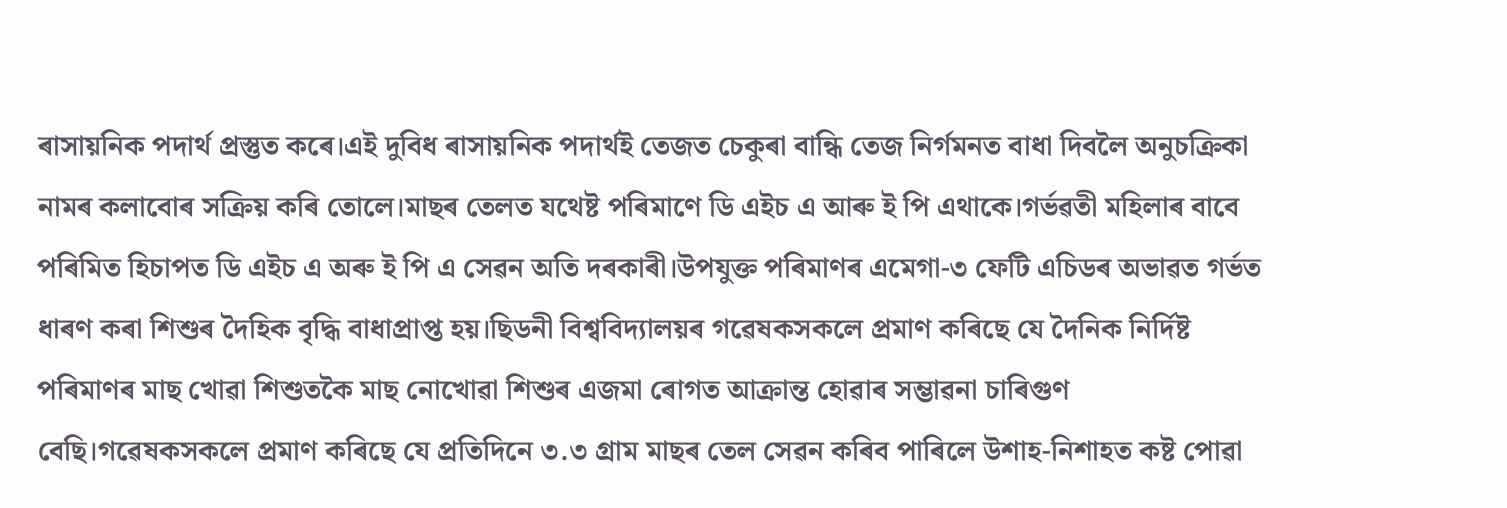ৰাসায়নিক পদাৰ্থ প্ৰস্তুত কৰে।এই দুবিধ ৰাসায়নিক পদাৰ্থই তেজত চেকুৰা বান্ধি তেজ নিৰ্গমনত বাধা দিবলৈ অনুচক্ৰিকা নামৰ কলাবোৰ সক্ৰিয় কৰি তোলে।মাছৰ তেলত যথেষ্ট পৰিমাণে ডি এইচ এ আৰু ই পি এথাকে।গৰ্ভৱতী মহিলাৰ বাবে পৰিমিত হিচাপত ডি এইচ এ অৰু ই পি এ সেৱন অতি দৰকাৰী।উপযুক্ত পৰিমাণৰ এমেগা-৩ ফেটি এচিডৰ অভাৱত গৰ্ভত ধাৰণ কৰা শিশুৰ দৈহিক বৃদ্ধি বাধাপ্ৰাপ্ত হয়।ছিডনী বিশ্ববিদ্যালয়ৰ গৱেষকসকলে প্ৰমাণ কৰিছে যে দৈনিক নিৰ্দিষ্ট পৰিমাণৰ মাছ খোৱা শিশুতকৈ মাছ নোখোৱা শিশুৰ এজমা ৰোগত আক্ৰান্ত হোৱাৰ সম্ভাৱনা চাৰিগুণ বেছি।গৱেষকসকলে প্ৰমাণ কৰিছে যে প্ৰতিদিনে ৩.৩ গ্ৰাম মাছৰ তেল সেৱন কৰিব পাৰিলে উশাহ-নিশাহত কষ্ট পোৱা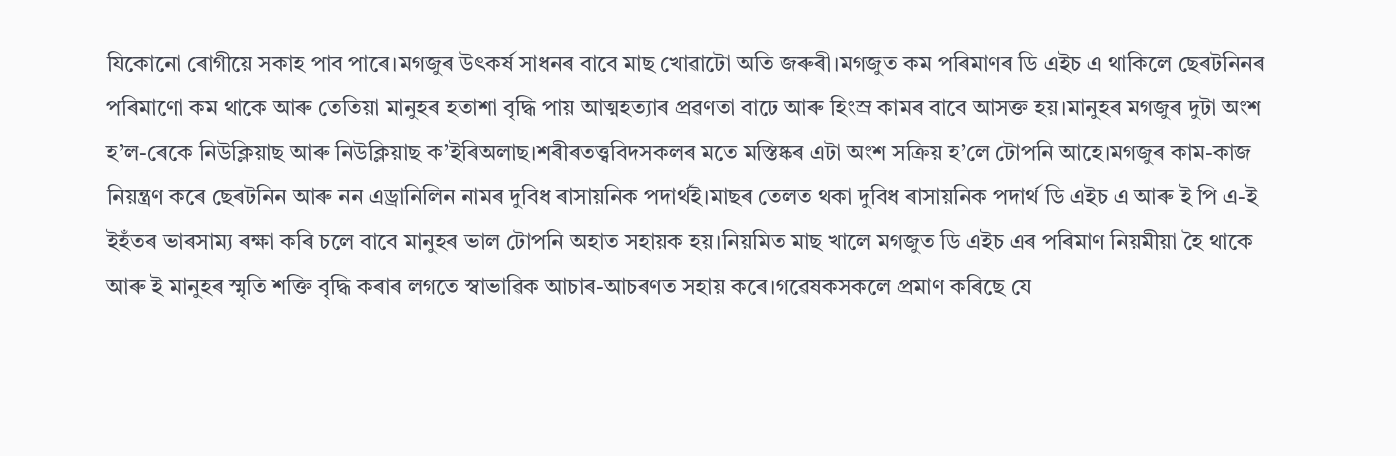যিকোনো ৰোগীয়ে সকাহ পাব পাৰে।মগজুৰ উৎকৰ্ষ সাধনৰ বাবে মাছ খোৱাটো অতি জৰুৰী।মগজুত কম পৰিমাণৰ ডি এইচ এ থাকিলে ছেৰটনিনৰ পৰিমাণো কম থাকে আৰু তেতিয়া মানুহৰ হতাশা বৃদ্ধি পায় আত্মহত্যাৰ প্ৰৱণতা বাঢে আৰু হিংস্ৰ কামৰ বাবে আসক্ত হয়।মানুহৰ মগজুৰ দুটা অংশ হ’ল-ৰেকে নিউক্লিয়াছ আৰু নিউক্লিয়াছ ক’ইৰিঅলাছ।শৰীৰতত্ত্ববিদসকলৰ মতে মস্তিষ্কৰ এটা অংশ সক্ৰিয় হ’লে টোপনি আহে।মগজুৰ কাম-কাজ নিয়ন্ত্ৰণ কৰে ছেৰটনিন আৰু নন এড্ৰানিলিন নামৰ দুবিধ ৰাসায়নিক পদাৰ্থই।মাছৰ তেলত থকা দুবিধ ৰাসায়নিক পদাৰ্থ ডি এইচ এ আৰু ই পি এ-ই ইহঁতৰ ভাৰসাম্য ৰক্ষা কৰি চলে বাবে মানুহৰ ভাল টোপনি অহাত সহায়ক হয়।নিয়মিত মাছ খালে মগজুত ডি এইচ এৰ পৰিমাণ নিয়মীয়া হৈ থাকে আৰু ই মানুহৰ স্মৃতি শক্তি বৃদ্ধি কৰাৰ লগতে স্বাভাৱিক আচাৰ-আচৰণত সহায় কৰে।গৱেষকসকলে প্ৰমাণ কৰিছে যে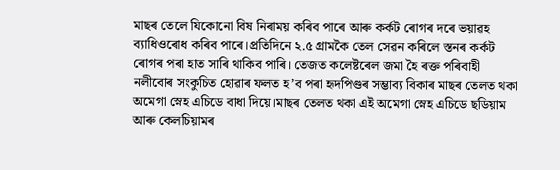মাছৰ তেলে যিকোনো বিষ নিৰাময় কৰিব পাৰে আৰু কৰ্কট ৰোগৰ দৰে ভয়াৱহ ব্যাধিওৰোধ কৰিব পাৰে।প্ৰতিদিনে ২.৫ গ্ৰামকৈ তেল সেৱন কৰিলে স্তনৰ কৰ্কট ৰোগৰ পৰা হাত সাৰি থাকিব পাৰি। তেজত কলেষ্টৰেল জমা হৈ ৰক্ত পৰিবাহী নলীবোৰ সংকুচিত হোৱাৰ ফলত হ’ব পৰা হৃদপিণ্ডৰ সম্ভাব্য বিকাৰ মাছৰ তেলত থকা অমেগা স্নেহ এচিডে বাধা দিয়ে।মাছৰ তেলত থকা এই অমেগা স্নেহ এচিডে ছডিয়াম আৰু কেলচিয়ামৰ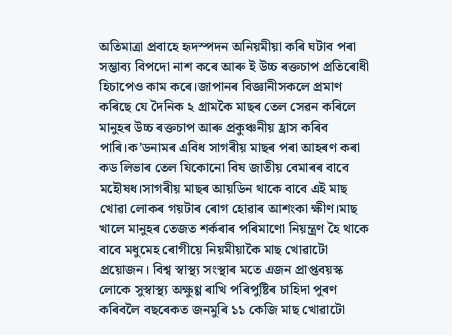অতিমাত্ৰা প্ৰবাহে হৃদস্পদন অনিয়মীয়া কৰি ঘটাব পৰা সম্ভাব্য বিপদো নাশ কৰে আৰু ই উচ্চ ৰক্তচাপ প্ৰতিৰোধী হিচাপেও কাম কৰে।জাপানৰ বিজ্ঞানীসকলে প্ৰমাণ কৰিছে যে দৈনিক ২ গ্ৰামকৈ মাছৰ তেল সেৱন কৰিলে মানুহৰ উচ্চ ৰক্তচাপ আৰু প্ৰকুঞ্চনীয় হ্ৰাস কৰিব পাৰি।ক’ডনামৰ এবিধ সাগৰীয় মাছৰ পৰা আহৰণ কৰা কড লিভাৰ তেল যিকোনো বিষ জাতীয় বেমাৰৰ বাবে মহৌষধ।সাগৰীয় মাছৰ আয়ডিন থাকে বাবে এই মাছ খোৱা লোকৰ গয়টাৰ ৰোগ হোৱাৰ আশংকা ক্ষীণ।মাছ খালে মানুহৰ তেজত শৰ্কৰাৰ পৰিমাণো নিয়ন্ত্ৰণ হৈ থাকে বাবে মধুমেহ ৰোগীয়ে নিয়মীয়াকৈ মাছ খোৱাটো প্ৰয়োজন। বিশ্ব স্বাস্থ্য সংস্থাৰ মতে এজন প্ৰাপ্তবয়স্ক লোকে সুস্বাস্থ্য অক্ষুণ্ণ ৰাখি পৰিপুষ্টিৰ চাহিদা পুৰণ কৰিবলৈ বছৰেকত জনমুৰি ১১ কেজি মাছ খোৱাটো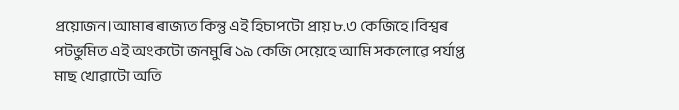প্ৰয়োজন।আমাৰ ৰাজ্যত কিন্তু এই হিচাপটো প্ৰায় ৮.৩ কেজিহে।বিশ্বৰ পটভুমিত এই অংকটো জনমুৰি ১৯ কেজি সেয়েহে আমি সকলোৱে পৰ্যাপ্ত মাছ খোৱাটো অতি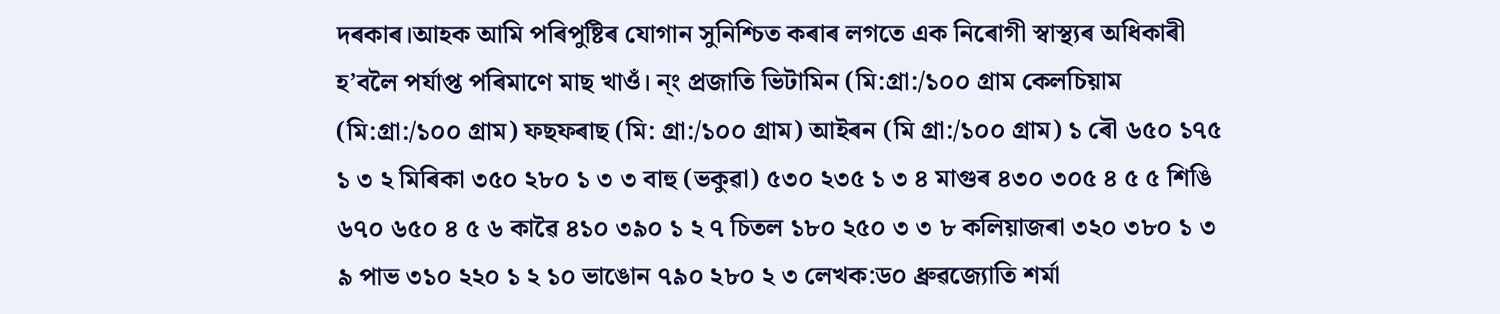দৰকাৰ।আহক আমি পৰিপুষ্টিৰ যোগান সুনিশ্চিত কৰাৰ লগতে এক নিৰোগী স্বাস্থ্যৰ অধিকাৰী হ’বলৈ পৰ্যাপ্ত পৰিমাণে মাছ খাওঁ। ন্ং প্ৰজাতি ভিটামিন (মি:গ্ৰা:/১০০ গ্ৰাম কেলচিয়াম (মি:গ্ৰা:/১০০ গ্ৰাম) ফছফৰাছ (মি: গ্ৰা:/১০০ গ্ৰাম) আইৰন (মি গ্ৰা:/১০০ গ্ৰাম) ১ ৰৌ ৬৫০ ১৭৫ ১ ৩ ২ মিৰিকা ৩৫০ ২৮০ ১ ৩ ৩ বাহু (ভকুৱা) ৫৩০ ২৩৫ ১ ৩ ৪ মাগুৰ ৪৩০ ৩০৫ ৪ ৫ ৫ শিঙি ৬৭০ ৬৫০ ৪ ৫ ৬ কাৱৈ ৪১০ ৩৯০ ১ ২ ৭ চিতল ১৮০ ২৫০ ৩ ৩ ৮ কলিয়াজৰা ৩২০ ৩৮০ ১ ৩ ৯ পাভ ৩১০ ২২০ ১ ২ ১০ ভাঙোন ৭৯০ ২৮০ ২ ৩ লেখক:ড০ ধ্ৰুৱজ্যোতি শৰ্মা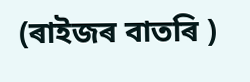(ৰাইজৰ বাতৰি )